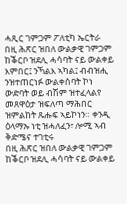ሓጺር ገምጋም ፖለቲካ ኤርትራ
በዚ ሕጽር ዝበለ ውልቃዊ ገምጋም ከቕርቦ ዝደሊ ሓሳባት ናይ ውልቀይ እምበር፤ ንኻልእ ኣካል፤ ብብዝሒ ንዝተጠርነፉ ውልቀሰባት ኮነ ውድባት ወይ ብሽም ዝተፈላልየ መጸዋዕታ ዝፍለጣ ማሕበር ዝምልከት ጹሑፍ ኣይኮነን። ቀንዲ ዕላማኡ ነቲ ዝሓለፈን፣ ሎሚ ኣብ ቅድሜና ተገቲሩ
በዚ ሕጽር ዝበለ ውልቃዊ ገምጋም ከቕርቦ ዝደሊ ሓሳባት ናይ ውልቀይ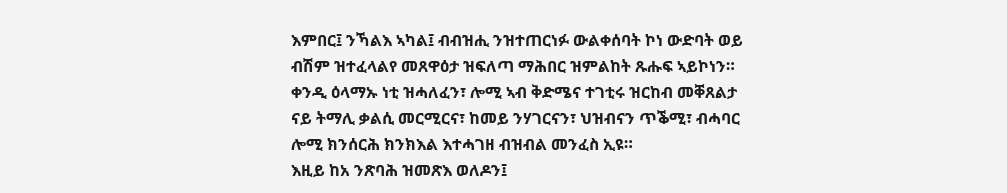እምበር፤ ንኻልእ ኣካል፤ ብብዝሒ ንዝተጠርነፉ ውልቀሰባት ኮነ ውድባት ወይ ብሽም ዝተፈላልየ መጸዋዕታ ዝፍለጣ ማሕበር ዝምልከት ጹሑፍ ኣይኮነን። ቀንዲ ዕላማኡ ነቲ ዝሓለፈን፣ ሎሚ ኣብ ቅድሜና ተገቲሩ ዝርከብ መቐጸልታ ናይ ትማሊ ቃልሲ መርሚርና፣ ከመይ ንሃገርናን፣ ህዝብናን ጥቕሚ፣ ብሓባር ሎሚ ክንሰርሕ ክንክእል እተሓገዘ ብዝብል መንፈስ ኢዩ።
እዚይ ከአ ንጽባሕ ዝመጽእ ወለዶን፤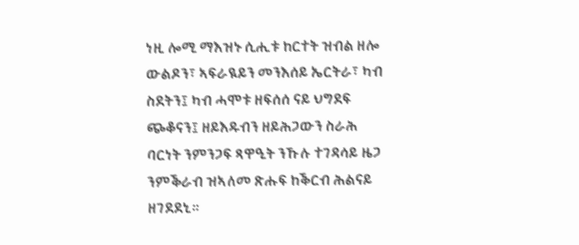ነዚ ሎሚ ማእዝኑ ሲሒቱ ከርተት ዝብል ዘሎ ውልዶን፣ ኣፍራዪይን መንእሰይ ኤርትራ፣ ካብ ስደትን፤ ካብ ሓሞቱ ዘፍሰሰ ናይ ህግደፍ ጭቆናን፤ ዘይእዱብን ዘይሕጋውን ስራሕ ባርነት ንምንጋፍ ጻዋዒት ንኹሉ ተገዳሳይ ዜጋ ንምቕራብ ዝኣለመ ጽሑፍ ከቕርብ ሕልናይ ዘገደደኒ።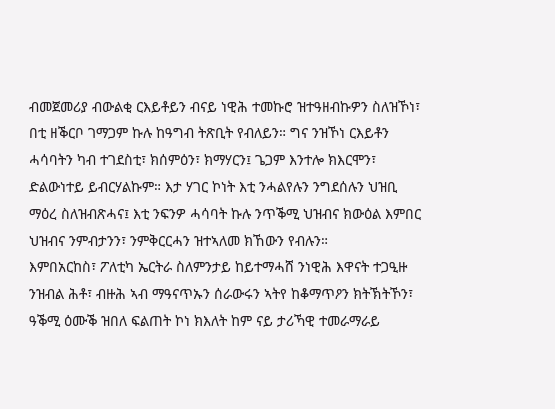ብመጀመሪያ ብውልቂ ርእይቶይን ብናይ ነዊሕ ተመኩሮ ዝተዓዘብኩዎን ስለዝኾነ፣ በቲ ዘቕርቦ ገማጋም ኩሉ ከዓግብ ትጽቢት የብለይን። ግና ንዝኾነ ርእይቶን ሓሳባትን ካብ ተገደስቲ፣ ክሰምዕን፣ ክማሃርን፤ ጌጋም እንተሎ ክእርሞን፣ ድልውነተይ ይብርሃልኩም። እታ ሃገር ኮነት እቲ ንሓልየሉን ንግደሰሉን ህዝቢ ማዕረ ስለዝብጽሓና፤ እቲ ንፍንዎ ሓሳባት ኩሉ ንጥቕሚ ህዝብና ክውዕል እምበር ህዝብና ንምብታንን፣ ንምቅርርሓን ዝተኣለመ ክኸውን የብሉን።
እምበአርከስ፣ ፖለቲካ ኤርትራ ስለምንታይ ከይተማሓሸ ንነዊሕ እዋናት ተጋዒዙ ንዝብል ሕቶ፣ ብዙሕ ኣብ ማዓናጥኡን ሰራውሩን ኣትየ ከቆማጥዖን ክትኽትኾን፣ ዓቕሚ ዕሙቕ ዝበለ ፍልጠት ኮነ ክእለት ከም ናይ ታሪኻዊ ተመራማራይ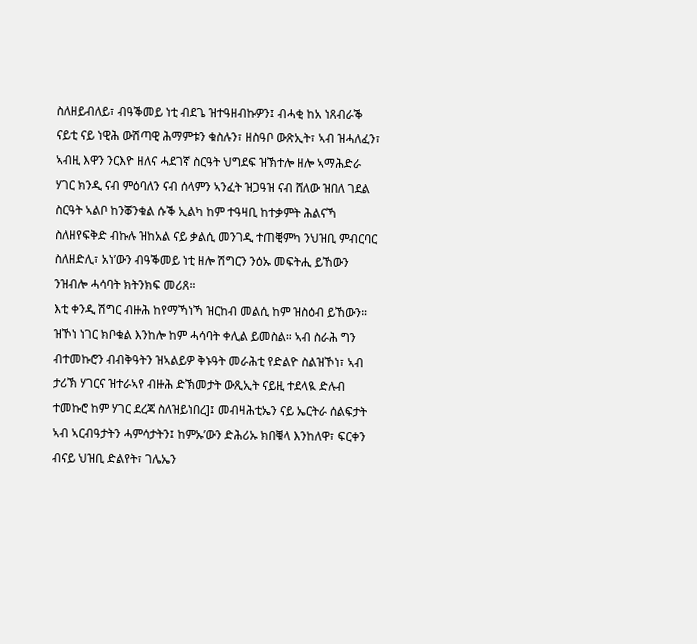ስለዘይብለይ፣ ብዓቕመይ ነቲ ብደጌ ዝተዓዘብኩዎን፤ ብሓቂ ከአ ነጸብራቕ ናይቲ ናይ ነዊሕ ውሽጣዊ ሕማምቱን ቁስሉን፣ ዘስዓቦ ውጽኢት፣ ኣብ ዝሓለፈን፣ ኣብዚ እዋን ንርእዮ ዘለና ሓደገኛ ስርዓት ህግደፍ ዝኽተሎ ዘሎ ኣማሕድራ ሃገር ክንዲ ናብ ምዕባለን ናብ ሰላምን ኣንፈት ዝጋዓዝ ናብ ሸለው ዝበለ ገደል ስርዓት ኣልቦ ከንቖንቁል ሱቕ ኢልካ ከም ተዓዛቢ ከተቃምት ሕልናኻ ስለዘየፍቅድ ብኩሉ ዝከአል ናይ ቃልሲ መንገዲ ተጠቒምካ ንህዝቢ ምብርባር ስለዘድሊ፣ አነ’ውን ብዓቕመይ ነቲ ዘሎ ሽግርን ንዕኡ መፍትሒ ይኸውን ንዝብሎ ሓሳባት ክትንክፍ መሪጸ።
እቲ ቀንዲ ሽግር ብዙሕ ከየማኻነኻ ዝርከብ መልሲ ከም ዝስዕብ ይኸውን። ዝኾነ ነገር ክቦቁል እንከሎ ከም ሓሳባት ቀሊል ይመስል። ኣብ ስራሕ ግን ብተመኩሮን ብብቅዓትን ዝኣልይዎ ቅኑዓት መራሕቲ የድልዮ ስልዝኾነ፣ ኣብ ታሪኽ ሃገርና ዝተራኣየ ብዙሕ ድኽመታት ውጺኢት ናይዚ ተደላዪ ድሉብ ተመኩሮ ከም ሃገር ደረጃ ስለዝይነበረ]፤ መብዛሕቲኤን ናይ ኤርትራ ሰልፍታት ኣብ ኣርብዓታትን ሓምሳታትን፤ ከምኡ’ውን ድሕሪኡ ክበቑላ እንከለዋ፣ ፍርቀን ብናይ ህዝቢ ድልየት፣ ገሌኤን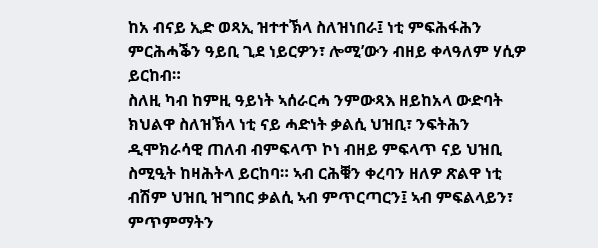ከአ ብናይ ኢድ ወጻኢ ዝተተኽላ ስለዝነበራ፤ ነቲ ምፍሕፋሕን ምርሕሓቕን ዓይቢ ጊደ ነይርዎን፣ ሎሚ’ውን ብዘይ ቀላዓለም ሃሲዎ ይርከብ።
ስለዚ ካብ ከምዚ ዓይነት ኣሰራርሓ ንምውጻእ ዘይከአላ ውድባት ክህልዋ ስለዝኽላ ነቲ ናይ ሓድነት ቃልሲ ህዝቢ፣ ንፍትሕን ዲሞክራሳዊ ጠለብ ብምፍላጥ ኮነ ብዘይ ምፍላጥ ናይ ህዝቢ ስሚዒት ከዛሕትላ ይርከባ። ኣብ ርሕቑን ቀረባን ዘለዎ ጽልዋ ነቲ ብሽም ህዝቢ ዝግበር ቃልሲ ኣብ ምጥርጣርን፤ ኣብ ምፍልላይን፣ ምጥምማትን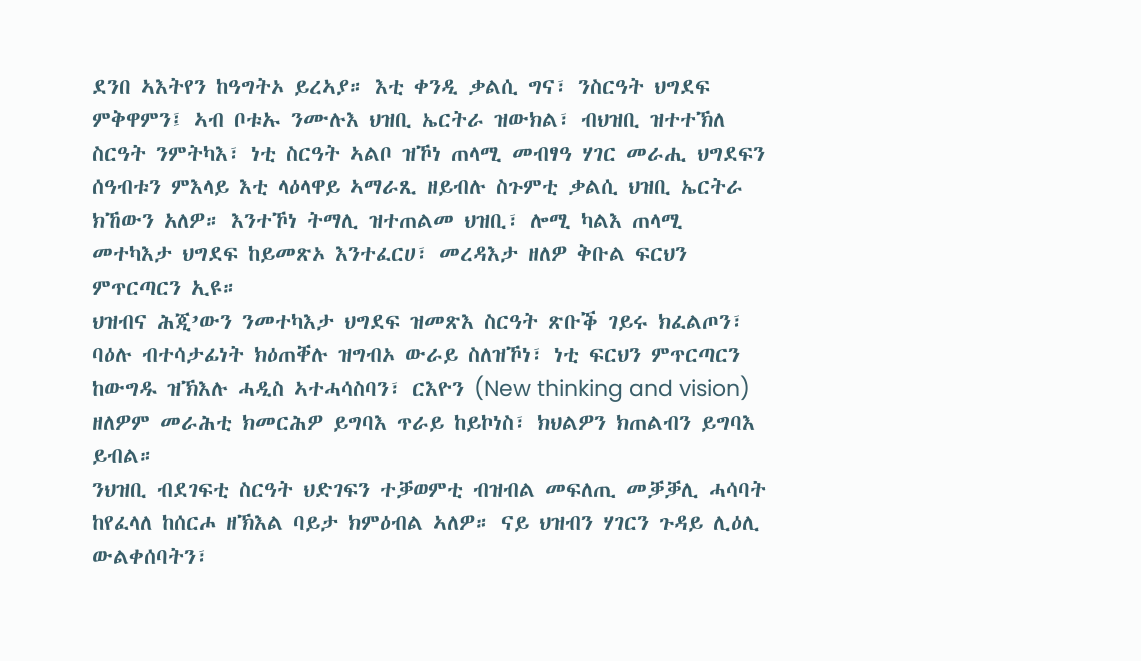ደንበ ኣእትየን ከዓግትኦ ይረኣያ። እቲ ቀንዲ ቃልሲ ግና፣ ንስርዓት ህግደፍ ምቅዋምን፤ ኣብ ቦቱኡ ንሙሉእ ህዝቢ ኤርትራ ዝውክል፣ ብህዝቢ ዝተተኽለ ስርዓት ንምትካእ፣ ነቲ ስርዓት ኣልቦ ዝኾነ ጠላሚ መብፃዓ ሃገር መራሒ ህግደፍን ሰዓብቱን ምእላይ እቲ ላዕላዋይ ኣማራጺ ዘይብሉ ስጉምቲ ቃልሲ ህዝቢ ኤርትራ ክኸውን አለዎ። እንተኾነ ትማሊ ዝተጠልመ ህዝቢ፣ ሎሚ ካልእ ጠላሚ መተካእታ ህግደፍ ከይመጽኦ እንተፈርሀ፣ መረዳእታ ዘለዎ ቅቡል ፍርህን ምጥርጣርን ኢዩ።
ህዝብና ሕጂ’ውን ንመተካእታ ህግደፍ ዝመጽእ ስርዓት ጽቡቕ ገይሩ ክፈልጦን፣ ባዕሉ ብተሳታፊነት ክዕጠቐሉ ዝግብኦ ውራይ ስለዝኾነ፣ ነቲ ፍርህን ምጥርጣርን ከውግዱ ዝኽእሉ ሓዲስ ኣተሓሳስባን፣ ርእዮን (New thinking and vision) ዘለዎም መራሕቲ ክመርሕዎ ይግባእ ጥራይ ከይኮነስ፣ ክህልዎን ክጠልብን ይግባእ ይብል።
ንህዝቢ ብደገፍቲ ስርዓት ህድገፍን ተቓወምቲ ብዝብል መፍለጢ መቓቓሊ ሓሳባት ከየፈላለ ከሰርሖ ዘኽእል ባይታ ክምዕብል ኣለዎ። ናይ ህዝብን ሃገርን ጉዳይ ሊዕሊ ውልቀሰባትን፣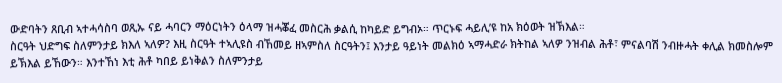ውድባትን ጸቢብ ኣተሓሳስባ ወጺኡ ናይ ሓባርን ማዕርነትን ዕላማ ዝሓቖፈ መስርሕ ቃልሲ ከካይድ ይግብኦ። ጥርኑፍ ሓይሊ’ዩ ከአ ክዕወት ዝኽእል።
ስርዓት ህድግፍ ስለምንታይ ክእለ ኣለዎ? እዚ ስርዓት ተኣሊዩስ ብኸመይ ዘኣምስለ ስርዓትን፤ እንታይ ዓይነት መልክዕ ኣማሓድራ ክትከል ኣለዎ ንዝብል ሕቶ፣ ምናልባሽ ንብዙሓት ቀሊል ክመስሎም ይኽእል ይኸውን። እንተኸነ እቲ ሕቶ ካበይ ይነቅልን ስለምንታይ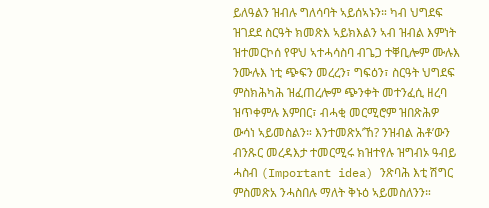ይለዓልን ዝብሉ ግለሳባት ኣይሰኣኑን። ካብ ህግደፍ ዝገደደ ስርዓት ክመጽእ ኣይክእልን ኣብ ዝብል እምነት ዝተመርኮሰ የዋህ ኣተሓሳስባ ብጌጋ ተቐቢሎም ሙሉእ ንሙሉእ ነቲ ጭፍን መረረን፣ ግፍዕን፣ ስርዓት ህግደፍ ምስክሕካሕ ዝፈጠረሎም ጭንቀት መተንፈሲ ዘረባ ዝጥቀምሉ እምበር፣ ብሓቂ መርሚሮም ዝበጽሕዎ ውሳነ ኣይመስልን። እንተመጽአ’ኸ? ንዝብል ሕቶ’ውን ብንጹር መረዳእታ ተመርሚሩ ክዝተየሉ ዝግብኦ ዓብይ ሓስብ (Important idea) ንጽባሕ እቲ ሽግር ምስመጽአ ንሓስበሉ ማለት ቅኑዕ ኣይመስለንን።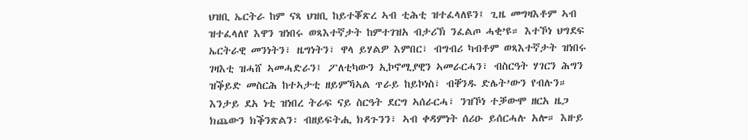ህዝቢ ኤርትራ ከም ናጻ ህዝቢ ከይተቖጽረ ኣብ ቲሕቲ ዝተፈላለዩን፤ ጊዜ መግዛእቶም ኣብ ዝተፈላለየ እዋን ዝነበሩ ወጻእተኛታት ከምተገዝአ ብታሪኽ ንፈልጦ ሓቂ’ዩ። እተኾነ ህግደፍ ኤርትራዊ መንነትን፣ ዜግነትን፣ ዋላ ይሃልዎ እምበር፣ ብግብሪ ካብቶም ወጻእተኛታት ዝነበሩ ገዛእቲ ዝሓሸ ኣመሓድራን፤ ፖለቲካውን ኢኮኖሚያዊን ኣመራርሓን፣ ብስርዓት ሃገርን ሕግን ዝቕይድ መስርሕ ከተኣታቲ ዘይምኻኣል ጥራይ ከይኮነስ፣ ብቐንዱ ድሌት’ውን የብሉን። እንታይ ደአ ነቲ ዝነበረ ትራፍ ናይ ስርዓት ደርግ ኣሰራርሓ፣ ንዝኾነ ተቓውሞ ዘርአ ዜጋ ክጨውን ክቕንጽልን፡ ብዘይፍትሒ ክዳጉንን፣ ኣብ ቀዳምነት ሰሪዑ ይሰርሓሉ አሎ። እዙይ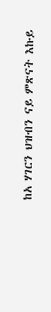ከአ ሃገርን ህዝብን ናይ ምጽናት እኩይ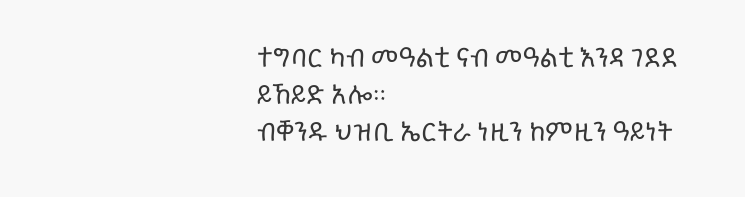ተግባር ካብ መዓልቲ ናብ መዓልቲ እንዳ ገደደ ይኸይድ አሎ።
ብቐንዱ ህዝቢ ኤርትራ ነዚን ከምዚን ዓይነት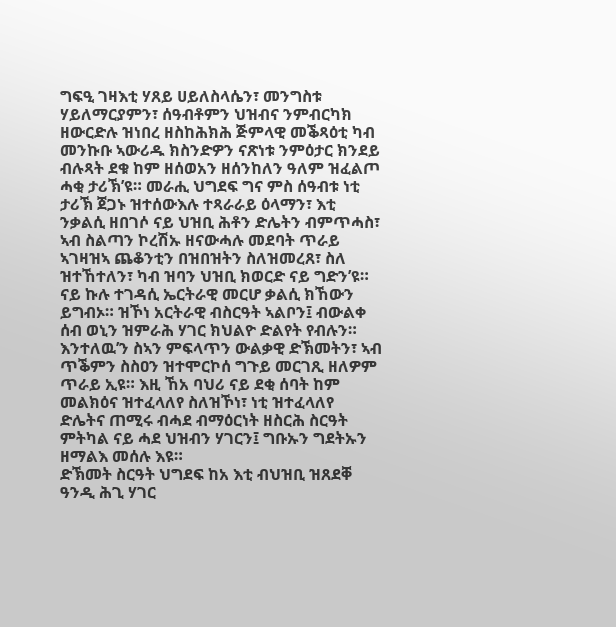ግፍዒ ገዛእቲ ሃጸይ ሀይለስላሴን፣ መንግስቱ ሃይለማርያምን፣ ሰዓብቶምን ህዝብና ንምብርካክ ዘውርድሉ ዝነበረ ዘስከሕክሕ ጅምላዊ መቕጻዕቲ ካብ መንኩቡ ኣውሪዱ ክስንድዎን ናጽነቱ ንምዕታር ክንደይ ብሉጻት ደቁ ከም ዘሰወአን ዘሰንከለን ዓለም ዝፈልጦ ሓቂ ታሪኽ’ዩ። መራሒ ህግደፍ ግና ምስ ሰዓብቱ ነቲ ታሪኽ ጀጋኑ ዝተሰውእሉ ተጻራራይ ዕላማን፣ እቲ ንቃልሲ ዘበገሶ ናይ ህዝቢ ሕቶን ድሌትን ብምጥሓስ፣ ኣብ ስልጣን ኮረሽኡ ዘናውሓሉ መደባት ጥራይ ኣገዛዝኣ ጨቆንቲን በዝበዝትን ስለዝመረጸ፣ ስለ ዝተኸተለን፣ ካብ ዝባን ህዝቢ ክወርድ ናይ ግድን’ዩ። ናይ ኩሉ ተገዳሲ ኤርትራዊ መርሆ ቃልሲ ክኸውን ይግብኦ። ዝኾነ አርትራዊ ብስርዓት ኣልቦን፤ ብውልቀ ሰብ ወኒን ዝምራሕ ሃገር ክህልዮ ድልየት የብሉን። እንተለዉ’ን ስኣን ምፍላጥን ውልቃዊ ድኽመትን፣ ኣብ ጥቕምን ስስዐን ዝተሞርኮሰ ግጉይ መርገጺ ዘለዎም ጥራይ ኢዩ። እዚ ኸአ ባህሪ ናይ ደቂ ሰባት ከም መልክዕና ዝተፈላለየ ስለዝኾነ፣ ነቲ ዝተፈላለየ ድሌትና ጠሚሩ ብሓደ ብማዕርነት ዘስርሕ ስርዓት ምትካል ናይ ሓደ ህዝብን ሃገርን፤ ግቡኡን ግደትኡን ዘማልእ መሰሉ እዩ።
ድኽመት ስርዓት ህግደፍ ከአ እቲ ብህዝቢ ዝጸደቐ ዓንዲ ሕጊ ሃገር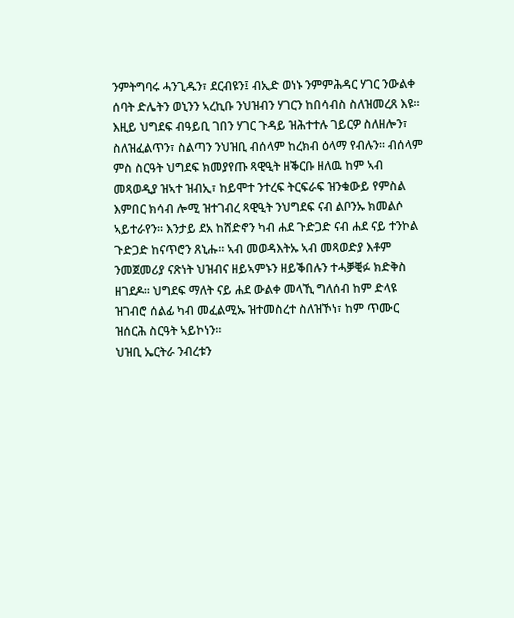ንምትግባሩ ሓንጊዱን፣ ደርብዩን፤ ብኢድ ወነኑ ንምምሕዳር ሃገር ንውልቀ ሰባት ድሌትን ወኒንን ኣረኪቡ ንህዝብን ሃገርን ከበሳብስ ስለዝመረጸ እዩ። እዚይ ህግደፍ ብዓይቢ ገበን ሃገር ጉዳይ ዝሕተተሉ ገይርዎ ስለዘሎን፣ ስለዝፈልጥን፣ ስልጣን ንህዝቢ ብሰላም ከረክብ ዕላማ የብሉን። ብሰላም ምስ ስርዓት ህግደፍ ክመያየጡ ጻዊዒት ዘቕርቡ ዘለዉ ከም ኣብ መጻወዲያ ዝኣተ ዝብኢ፣ ከይሞተ ንተረፍ ትርፍራፍ ዝንቁውይ የምስል እምበር ክሳብ ሎሚ ዝተገብረ ጻዊዒት ንህግደፍ ናብ ልቦንኡ ክመልሶ ኣይተራየን። እንታይ ደአ ከሸድኖን ካብ ሐደ ጉድጋድ ናብ ሐደ ናይ ተንኮል ጉድጋድ ከናጥሮን ጸኒሑ። ኣብ መወዳእትኡ ኣብ መጻወድያ እቶም ንመጀመሪያ ናጽነት ህዝብና ዘይኣምኑን ዘይቕበሉን ተሓቓቒፉ ክድቅስ ዘገደዶ። ህግደፍ ማለት ናይ ሐደ ውልቀ መላኺ ግለሰብ ከም ድላዩ ዝገብሮ ሰልፊ ካብ መፈልሚኡ ዝተመስረተ ስለዝኾነ፣ ከም ጥሙር ዝሰርሕ ስርዓት ኣይኮነን።
ህዝቢ ኤርትራ ንብረቱን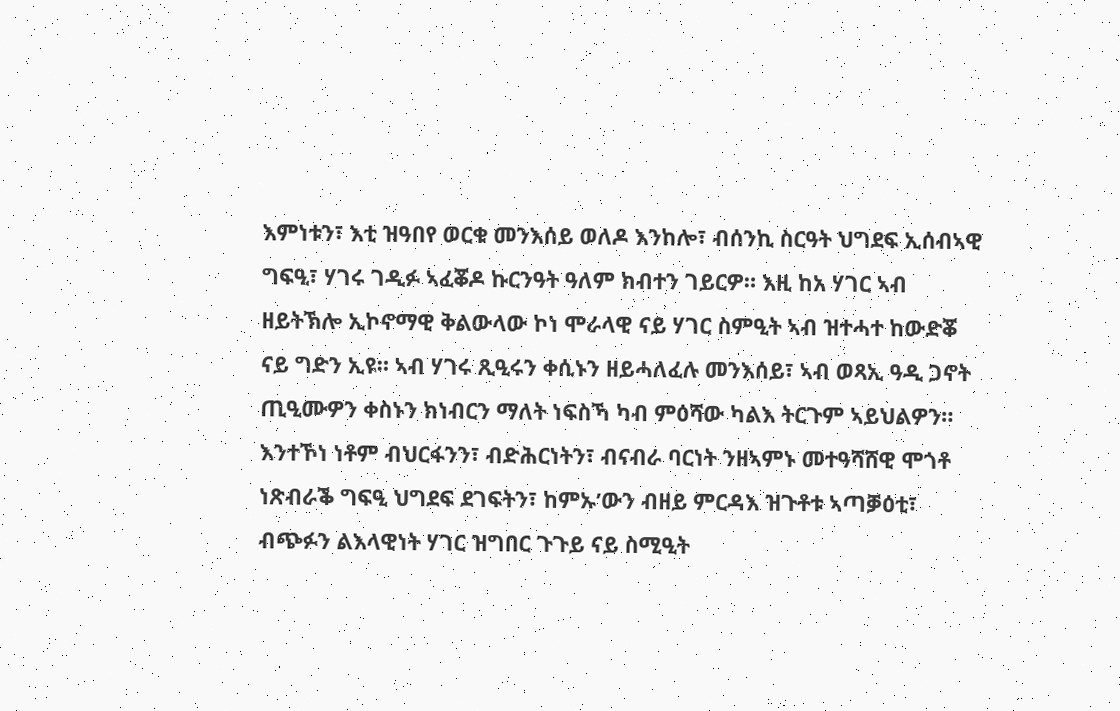እምነቱን፣ እቲ ዝዓበየ ወርቁ መንእሰይ ወለዶ እንከሎ፣ ብሰንኪ ስርዓት ህግደፍ ኢሰብኣዊ ግፍዒ፣ ሃገሩ ገዲፉ ኣፈቖዶ ኩርንዓት ዓለም ክብተን ገይርዎ። እዚ ከአ ሃገር ኣብ ዘይትኽሎ ኢኮኖማዊ ቅልውላው ኮነ ሞራላዊ ናይ ሃገር ስምዒት ኣብ ዝተሓተ ከውድቖ ናይ ግድን ኢዩ። ኣብ ሃገሩ ጺዒሩን ቀሲኑን ዘይሓለፈሉ መንእሰይ፣ ኣብ ወጻኢ ዓዲ ጋኖት ጢዒሙዎን ቀስኑን ክነብርን ማለት ነፍስኻ ካብ ምዕሻው ካልእ ትርጉም ኣይህልዎን። እንተኾነ ነቶም ብህርፋንን፣ ብድሕርነትን፣ ብናብራ ባርነት ንዘኣምኑ መተዓሻሸዊ ሞጎቶ ነጽብራቕ ግፍዒ ህግደፍ ደገፍትን፣ ከምኡ’ውን ብዘይ ምርዳእ ዝጉቶቱ ኣጣቓዕቲ፣ ብጭፉን ልእላዊነት ሃገር ዝግበር ጉጉይ ናይ ስሚዒት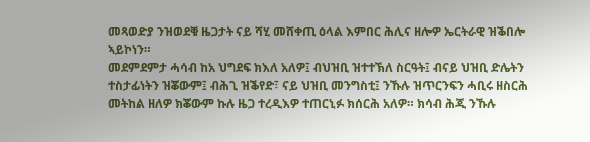መጻወድያ ንዝወደቑ ዜጋታት ናይ ሻሂ መሸቀጢ ዕላል እምበር ሕሊና ዘሎዎ ኤርትራዊ ዝቕበሎ ኣይኮነን።
መደምደምታ ሓሳብ ከአ ህግደፍ ክእለ አለዎ፤ ብህዝቢ ዝተተኽለ ስርዓት፤ ብናይ ህዝቢ ድሌትን ተስታፊነትን ዝቖውም፤ ብሕጊ ዝቕየድ፣ ናይ ህዝቢ መንግስቲ፤ ንኹሉ ዝጥርንፍን ሓቢሩ ዘስርሕ መትከል ዘለዎ ክቖውም ኩሉ ዜጋ ተረዲእዎ ተጠርኒፉ ክሰርሕ አለዎ። ክሳብ ሕጂ ንኹሉ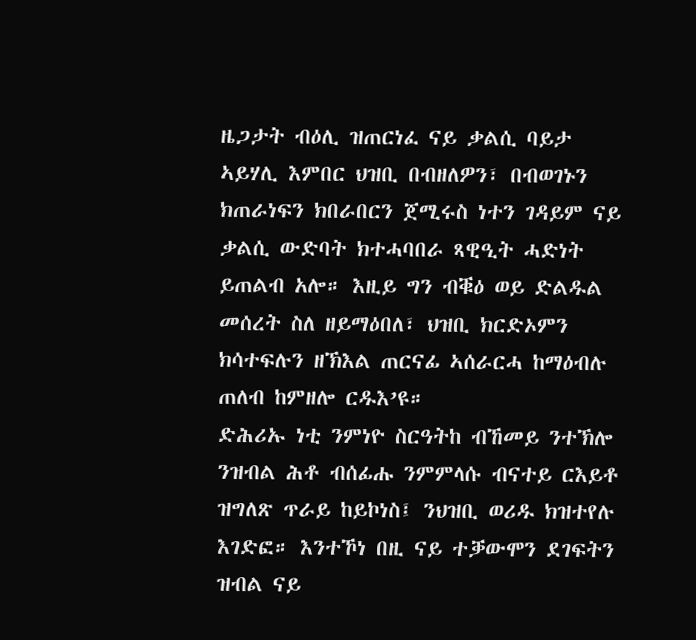ዜጋታት ብዕሊ ዝጠርነፈ ናይ ቃልሲ ባይታ ኣይሃሊ እምበር ህዝቢ በብዘለዎን፣ በብወገኑን ክጠራነፍን ክበራበርን ጀሚሩስ ነተን ገዳይም ናይ ቃልሲ ውድባት ክተሓባበራ ጻዊዒት ሓድነት ይጠልብ አሎ። እዚይ ግን ብቑዕ ወይ ድልዱል መሰረት ስለ ዘይማዕበለ፣ ህዝቢ ክርድኦምን ክሳተፍሉን ዘኽእል ጠርናፊ ኣሰራርሓ ከማዕብሉ ጠለብ ከምዘሎ ርዱእ’ዩ።
ድሕሪኡ ነቲ ንምነዮ ስርዓትከ ብኸመይ ንተኽሎ ንዝብል ሕቶ ብሰፊሑ ንምምላሱ ብናተይ ርእይቶ ዝግለጽ ጥራይ ከይኮነስ፤ ንህዝቢ ወሪዱ ክዝተየሉ እገድፎ። እንተኾነ በዚ ናይ ተቓውሞን ደገፍትን ዝብል ናይ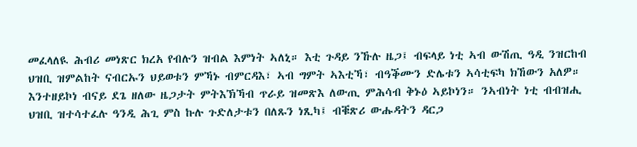መፈላለዪ ሕብሪ መነጽር ክረአ የብሉን ዝብል እምነት ኣለኒ። እቲ ጉዳይ ንኹሉ ዜጋ፤ ብፍላይ ነቲ ኣብ ውሽጢ ዓዲ ንዝርከብ ህዝቢ ዝምልከት ናብርኡን ህይወቱን ምኻኑ ብምርዳእ፣ ኣብ ግምት ኣእቲኻ፣ ብዓቕሙን ድሌቱን ኣሳቲፍካ ክኸውን አለዎ። እንተዘይኮነ ብናይ ደጌ ዘለው ዜጋታት ምትእኽኻብ ጥራይ ዝመጽእ ለውጢ ምሕሳብ ቅኑዕ ኣይኮነን። ንኣብነት ነቲ ብብዝሒ ህዝቢ ዝተሳተፈሉ ዓንዲ ሕጊ ምስ ኩሉ ጉድለታቱን በለጹን ነጺካ፤ ብቑጽሪ ውሑዳትን ዳርጋ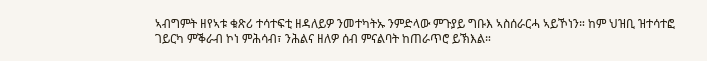ኣብግምት ዘየኣቱ ቁጽሪ ተሳተፍቲ ዘዳለይዎ ንመተካትኡ ንምድላው ምጉያይ ግቡእ ኣስሰራርሓ ኣይኾነን። ከም ህዝቢ ዝተሳተፎ ገይርካ ምቕራብ ኮነ ምሕሳብ፣ ንሕልና ዘለዎ ሰብ ምናልባት ከጠራጥሮ ይኽእል።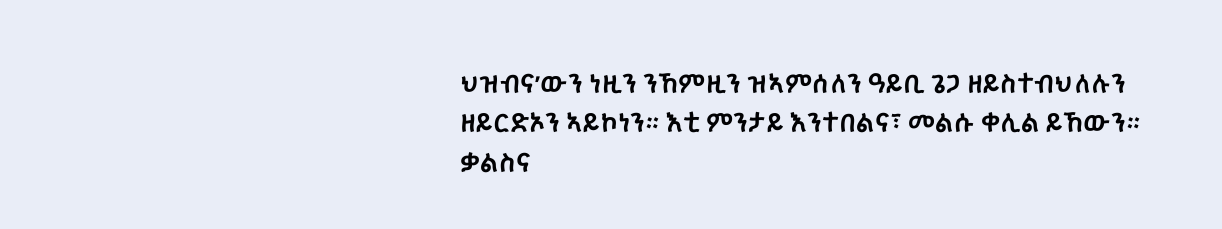ህዝብና’ውን ነዚን ንኸምዚን ዝኣምሰለን ዓይቢ ጌጋ ዘይስተብህለሉን ዘይርድኦን ኣይኮነን። እቲ ምንታይ እንተበልና፣ መልሱ ቀሊል ይኸውን።
ቃልስና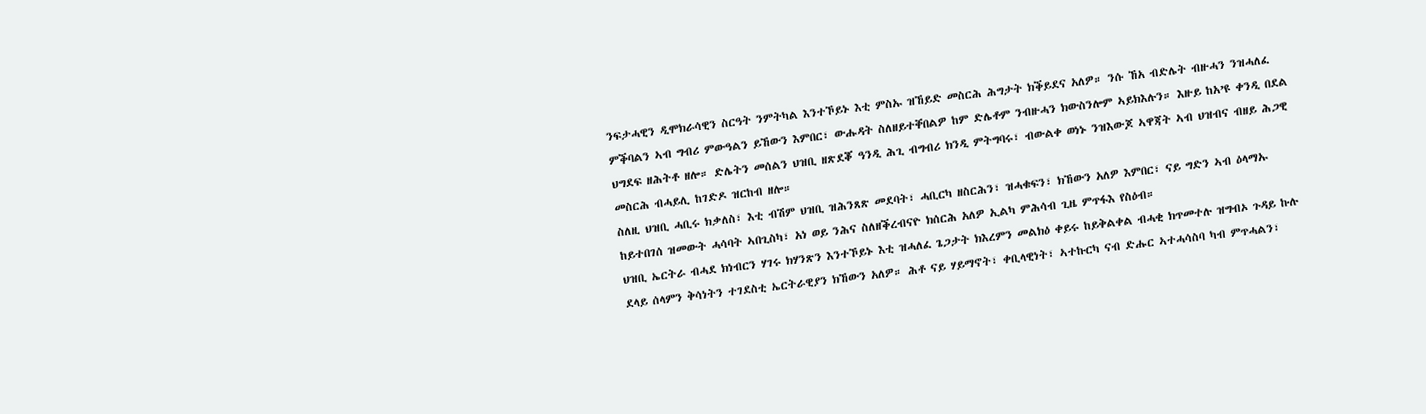ንፍታሓዊን ዲሞክራሳዊን ስርዓት ንምትካል እንተኾይኑ እቲ ምስኡ ዝኸይድ መስርሕ ሕግታት ክቕይደና አለዎ። ንሱ ኸአ ብድሌት ብዙሓን ንዝሓለፈ ምቕባልን ኣብ ግብሪ ምውዓልን ይኸውን እምበር፣ ውሑዳት ስለዘይተቐበልዎ ከም ድሌቶም ንብዙሓን ክውስንሎም ኣይክእሉን። እዙይ ከአ’ዩ ቀንዲ በደል ህግደፍ ዘሕትቶ ዘሎ። ድሌትን መሰልን ህዝቢ ዘጽደቖ ዓንዲ ሕጊ ብግብሪ ክንዲ ምትግባሩ፣ ብውልቀ ወነኑ ንዝእውጆ ኣዋጃት ኣብ ህዝብና ብዘይ ሕጋዊ መስርሕ ብሓይሊ ከገድዶ ዝርከብ ዘሎ።
ስለዚ ህዝቢ ሓቢሩ ክቃለስ፣ እቲ ብሽም ህዝቢ ዝሕንጸጽ መደባት፣ ሓቢርካ ዘስርሕን፣ ዝሓቁፍን፣ ክኸውን አለዎ እምበር፣ ናይ ግድን ኣብ ዕላማኡ ከይተበገሰ ዝመውት ሓሳባት ኣበጊስካ፣ አነ ወይ ንሕና ስለዘቕረብናዮ ክሰርሕ አለዎ ኢልካ ምሕሳብ ጊዜ ምጥፋእ የስዕብ።
ህዝቢ ኤርትራ ብሓደ ክነብርን ሃገሩ ክሃንጽን እንተኾይኑ እቲ ዝሓለፈ ጌጋታት ክእረምን መልክዕ ቀይሩ ከይቅልቀል ብሓቂ ክጥመተሉ ዝግብኦ ጉዳይ ኩሉ ደላይ ሰላምን ቅሳነትን ተገደስቲ ኤርትራዊያን ክኸውን አለዎ። ሕቶ ናይ ሃይማኖት፣ ቀቢላዊነት፣ ኣተኩርካ ናብ ድሑር ኣተሓሳስባ ካብ ምጥሓልን፣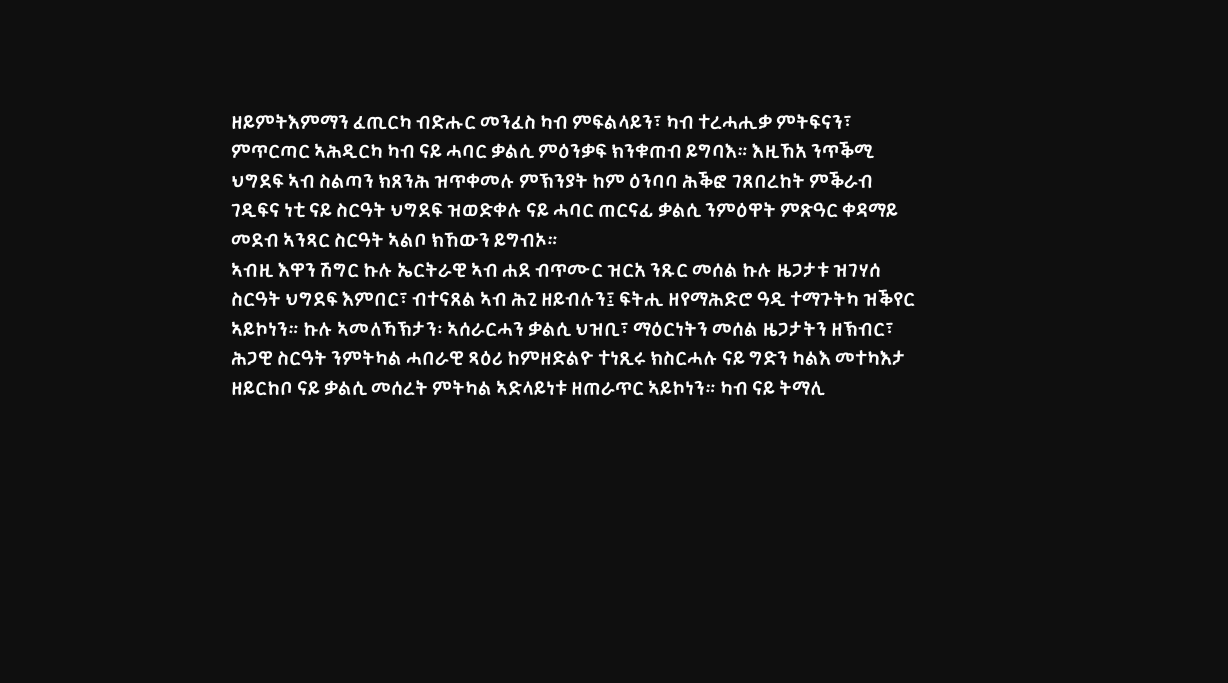ዘይምትእምማን ፈጢርካ ብድሑር መንፈስ ካብ ምፍልላይን፣ ካብ ተረሓሒቃ ምትፍናን፣ ምጥርጣር ኣሕዲርካ ካብ ናይ ሓባር ቃልሲ ምዕንቃፍ ክንቁጠብ ይግባእ። እዚኸአ ንጥቕሚ ህግደፍ ኣብ ስልጣን ክጸንሕ ዝጥቀመሉ ምኽንያት ከም ዕንባባ ሕቕፎ ገጸበረከት ምቕራብ ገዲፍና ነቲ ናይ ስርዓት ህግደፍ ዝወድቀሉ ናይ ሓባር ጠርናፊ ቃልሲ ንምዕዋት ምጽዓር ቀዳማይ መደብ ኣንጻር ስርዓት ኣልቦ ክኸውን ይግብኦ።
ኣብዚ እዋን ሽግር ኩሉ ኤርትራዊ ኣብ ሐደ ብጥሙር ዝርአ ንጹር መሰል ኩሉ ዜጋታቱ ዝገሃሰ ስርዓት ህግደፍ እምበር፣ ብተናጸል ኣብ ሕጊ ዘይብሉን፤ ፍትሒ ዘየማሕድሮ ዓዲ ተማጉትካ ዝቕየር ኣይኮነን። ኩሉ ኣመለኻኽታን፡ ኣሰራርሓን ቃልሲ ህዝቢ፣ ማዕርነትን መሰል ዜጋታትን ዘኽብር፣ ሕጋዊ ስርዓት ንምትካል ሓበራዊ ጻዕሪ ከምዘድልዮ ተነጺሩ ክስርሓሉ ናይ ግድን ካልእ መተካእታ ዘይርከቦ ናይ ቃልሲ መሰረት ምትካል ኣድላይነቱ ዘጠራጥር ኣይኮነን። ካብ ናይ ትማሊ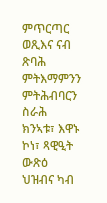ምጥርጣር ወጺእና ናብ ጽባሕ ምትእማምንን ምትሕብባርን ስራሕ ክንኣቱ፣ እዋኑ ኮነ፣ ጻዊዒት ውጽዕ ህዝብና ካብ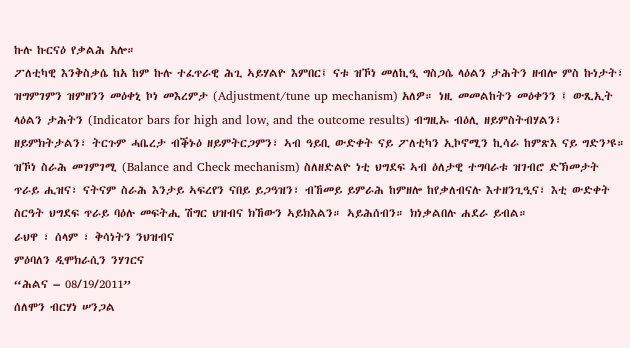ኩሉ ኩርናዕ የቃልሕ አሎ።
ፖለቲካዊ እንቅስቃሴ ከአ ከም ኩሉ ተፈጥራዊ ሕጊ ኣይሃልዮ እምበር፤ ናቱ ዝኾነ መለኪዒ ግስጋሴ ላዕልን ታሕትን ዘብሎ ምስ ኩነታት፣ ዝግምገምን ዝምዘንን መዕቀኒ ኮነ መእረምታ (Adjustment/tune up mechanism) አለዎ። ነዚ መመልከትን መዕቀንን ፤ ውጺኢት ላዕልን ታሕትን (Indicator bars for high and low, and the outcome results) ብግዚኡ ብዕሊ ዘይምስትብሃልን፣ ዘይምክትታልን፣ ትርጉም ሓቤረታ ብቕኑዕ ዘይምትርጋምን፣ ኣብ ዓይቢ ውድቀት ናይ ፖለቲካን ኢኮኖሚን ኪሳራ ከምጽእ ናይ ግድን’ዩ። ዝኾነ ስራሕ መገምገሚ (Balance and Check mechanism) ስለዘድልዮ ነቲ ህግደፍ ኣብ ዕለታዊ ተግባራቱ ዝገብሮ ድኽመታት ጥራይ ሒዝና፣ ናትናም ስራሕ እንታይ ኣፍረየን ናበይ ይጋዓዝን፣ ብኸመይ ይምራሕ ከምዘሎ ከየቃለብናሉ እተዘንጊዒና፣ እቲ ውድቀት ስርዓት ህግደፍ ጥራይ ባዕሉ መፍትሒ ሽግር ህዝብና ክኸውን ኣይክእልን። ኣይሕሰብን። ክነቃልበሉ ሐደራ ይብል።
ራህዋ ፣ ሰላም ፣ ቅሳነትን ንህዝብና
ምዕባለን ዲሞክራሲን ንሃገርና
“ሕልና – 08/19/2011”
ሰለሞን ብርሃነ ሠንጋል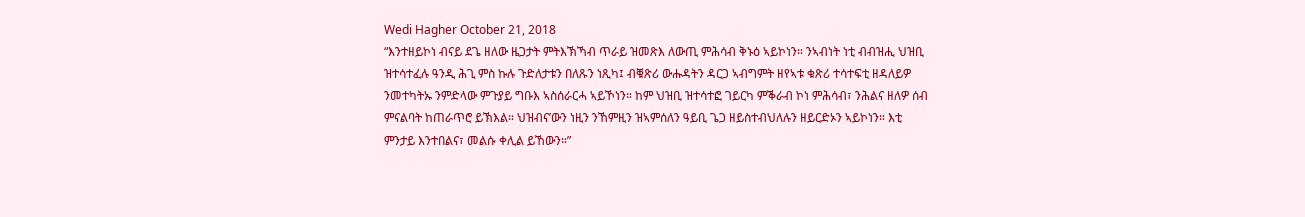Wedi Hagher October 21, 2018
“እንተዘይኮነ ብናይ ደጌ ዘለው ዜጋታት ምትእኽኻብ ጥራይ ዝመጽእ ለውጢ ምሕሳብ ቅኑዕ ኣይኮነን። ንኣብነት ነቲ ብብዝሒ ህዝቢ ዝተሳተፈሉ ዓንዲ ሕጊ ምስ ኩሉ ጉድለታቱን በለጹን ነጺካ፤ ብቑጽሪ ውሑዳትን ዳርጋ ኣብግምት ዘየኣቱ ቁጽሪ ተሳተፍቲ ዘዳለይዎ ንመተካትኡ ንምድላው ምጉያይ ግቡእ ኣስሰራርሓ ኣይኾነን። ከም ህዝቢ ዝተሳተፎ ገይርካ ምቕራብ ኮነ ምሕሳብ፣ ንሕልና ዘለዎ ሰብ ምናልባት ከጠራጥሮ ይኽእል። ህዝብና’ውን ነዚን ንኸምዚን ዝኣምሰለን ዓይቢ ጌጋ ዘይስተብህለሉን ዘይርድኦን ኣይኮነን። እቲ ምንታይ እንተበልና፣ መልሱ ቀሊል ይኸውን።”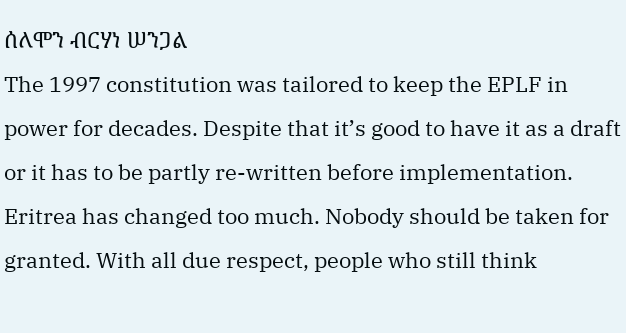ሰለሞን ብርሃነ ሠንጋል
The 1997 constitution was tailored to keep the EPLF in power for decades. Despite that it’s good to have it as a draft or it has to be partly re-written before implementation.
Eritrea has changed too much. Nobody should be taken for granted. With all due respect, people who still think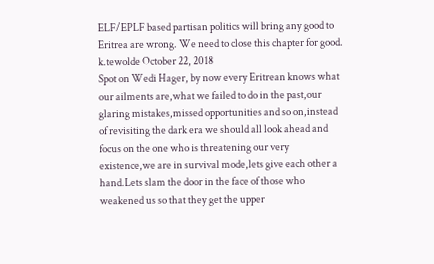ELF/EPLF based partisan politics will bring any good to Eritrea are wrong. We need to close this chapter for good.
k.tewolde October 22, 2018
Spot on Wedi Hager, by now every Eritrean knows what our ailments are,what we failed to do in the past,our glaring mistakes,missed opportunities and so on,instead of revisiting the dark era we should all look ahead and focus on the one who is threatening our very existence,we are in survival mode,lets give each other a hand.Lets slam the door in the face of those who weakened us so that they get the upper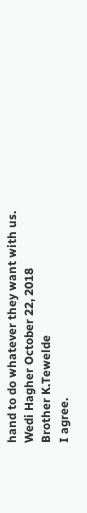hand to do whatever they want with us.
Wedi Hagher October 22, 2018
Brother K.Tewelde
I agree.